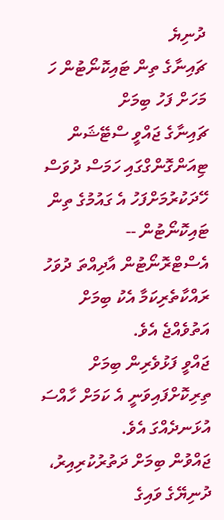ދުނިޔެ
ޗައިނާގެ ތިން ޓައިކޮނޯޓުން ހަ މަހަށް ފަހު ބިމަށް
ޗައިނާގެ ޖައްވީ ސްޓޭޝަން ޓިއަންގޮންގްގައި ހަމަސް ދުވަސް ހޭދަކުރުމަށްފަހު އެ ގައުމުގެ ތިން ޓައިކޮނޯޓުން -- އެސްޓްރޮނޯޓުން އާދިއްތަ ދުވަހު ރައްކާތެރިކަމާ އެކު ބިމަށް އަތުވެއްޖެ އެވެ.
ޖައްވީ ފަޅުވެރިން ބިމަށް ތިރިކޮށްފައިވަނީ އެ ކަމަށް ހާއްސަ އުޅަނދެއްގަ އެވެ.
ޖައްވުން ބިމަށް ދަތުރުކުރިއިރު، ދުނިޔޭގެ ވައިގެ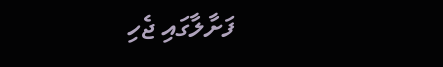ފަށާލާގައި ޖެހި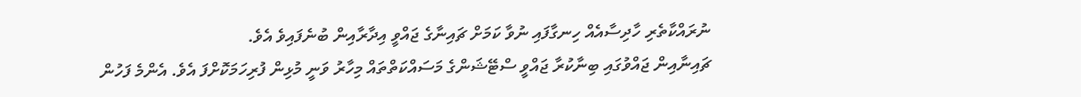ނުރައްކާތެރި ހާދިސާއެއް ހިނގާފައި ނުވާ ކަމަށް ޗައިނާގެ ޖައްވީ އިދާރާއިން ބުނެފައިވެ އެވެ.
ޗައިނާއިން ޖައްވުގައި ބިނާކުރާ ޖައްވީ ސްޓޭޝަންގެ މަސައްކަތްތައް މިހާރު ވަނީ މުޅިން ފުރިހަމަކޮށްފަ އެވެ. އެންމެ ފަހުން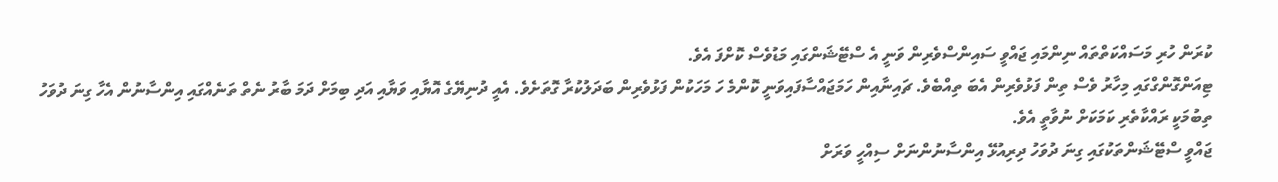ކުރަން ހުރި މަސައްކަތްތައް ނިންމައި ޖައްވީ ސައިންސްވެރިން ވަނީ އެ ސްޓޭޝަންގައި މަޑުވެސް ކޮށްފަ އެވެ.
ޓިއަންގޮންގްގައި މިހާރު ވެސް ތިން ފަޅުވެރިން އެބަ ތިއްބެވެ. ޗައިނާއިން ހަމަޖައްސާފައިވަނީ ކޮންމެ ހަ މަހަކުން ފަޅުވެރިން ބަދަލުކުރާ ގޮތަށެވެ. އެއީ ދުނިޔޭގެ އޮޔާއި ވަޔާއި އަދި ބިމަށް ދަމަ ބާރު ނެތް ތަނެއްގައި އިންސާނުން އެހާ ގިނަ ދުވަހު ތިބުމަކީ ރައްކާތެރި ކަމަކަށް ނުވާތީ އެވެ.
ޖައްވީ ސްޓޭޝަންތަކުގައި ގިނަ ދުވަހު ދިރިއުޅޭ އިންސާނުންނަށް ސިއްހީ ވަރަށް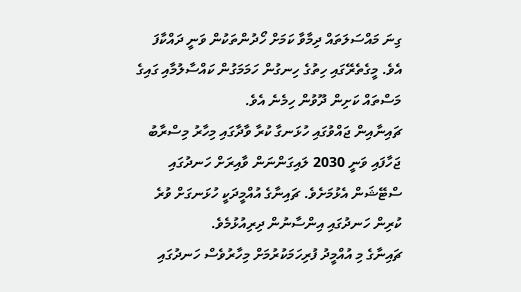ގިނަ މައްސަލަތައް ދިމާވާ ކަމަށް ހޯދުންތަކުން ވަނީ ދައްކާފަ އެވެ. މީގެތެރޭގައި ހިތުގެ ހިނގުން ހަމަމަގުން ކައްސާލުމާއި ގައިގެ މަސްތައް ކަށިން ދޫވުން ހިމެނެ އެވެ.
ޗައިނާއިން ޖައްވުގައި ހުޅަނގާ ކުރާ ވާދާގައި މިހާރު މިސްރާބު ޖަހާފައި ވަނީ 2030 ލައިގަންނަން ވާއިރަށް ހަނދުގައި ސްޓޭޝަން އެޅުމަށެވެ. ޗައިނާގެ އުއްމީދަކީ ހުޅަނގަށް ވުރެ ކުރިން ހަނދުގައި އިންސާނުން ދިރިއުޅުމެވެ.
ޗައިނާގެ މި އުއްމީދު ފުރިހަމަކުރުމަށް މިހާރުވެސް ހަނދުގައި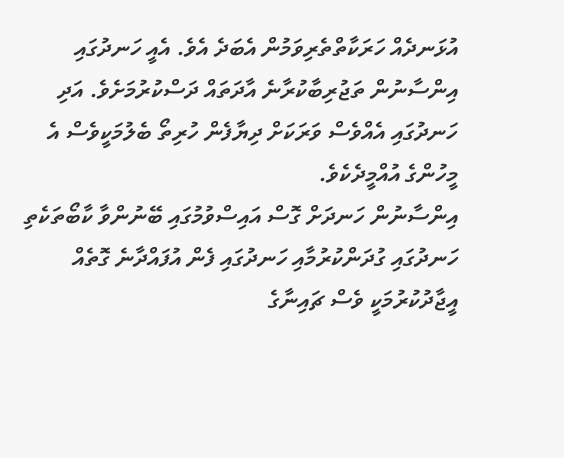އުޅަނދެއް ހަރަކާތްތެރިވަމުން އެބަދެ އެވެ. އެއީ ހަނދުގައި އިންސާނުން ތަޖުރިބާކުރާނެ އާދަތައް ދަސްކުރުމަށެވެ. އަދި ހަނދުގައި އެއްވެސް ވަރަކަށް ދިޔާފެން ހުރިތޯ ބެލުމަކީވެސް އެ މީހުންގެ އުއްމީދެކެވެ.
އިންސާނުން ހަނދަށް ގޮސް އައިސްވުމުގައި ބޭނުންވާ ކާބޯތަކެތި ހަނދުގައި ގުދަންކުރުމާއި ހަނދުގައި ފެން އުފައްދާނެ ގޮތެއް އީޖާދުކުރުމަކީ ވެސް ޗައިނާގެ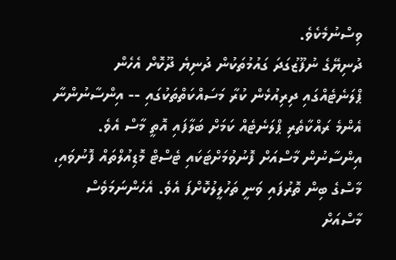ވިސްނުމެކެވެ.
ދުނިޔޭގެ ނުފޫޒުގަދަ ގައުމުތަކުން ދުނިޔެ ދޫކޮށް އެހެން ޕްލަނެޓެއްގައި ދިރިއުޅެން ކުރާ މަސައްކަތްތަކުގައި -- އިންސާނުންނާ އެންމެ ރައްކާތެރި ޕްލަނެޓެއް ކަމަށް ބަލާފައި އޮތީ މާސް އެވެ.
އިންސާނުން މާސްއަށް ފޮނުވުމަށްޓަކައި ޓެސްޓް މޮޑިއުލްތައް ފޮނުވައި، މާސްގެ ބިން ތޮރުފައި ވަނީ ތަހުލީލުކޮށްފަ އެވެ. އެހެންނަމަވެސް މާސްއަށް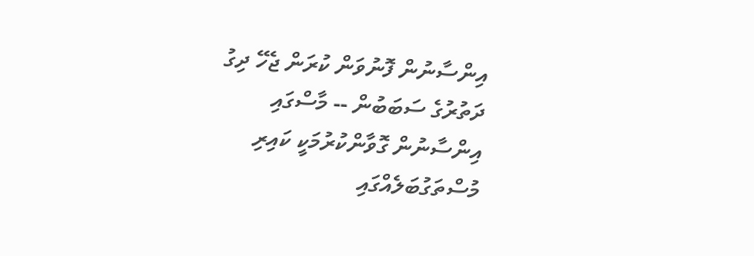އިންސާނުން ފޮނުވަން ކުރަން ޖެހޭ ދިގު ދަތުރުގެ ސަބަބުން -- މާސްގައި އިންސާނުން ގޮވާންކުރުމަކީ ކައިރި މުސްތަގުބަލެއްގައި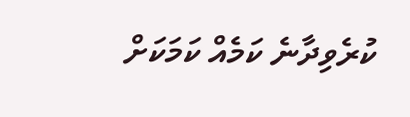ކުރެވިދާނެ ކަމެއް ކަމަކަށް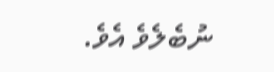ނުބެލެވެ އެވެ.